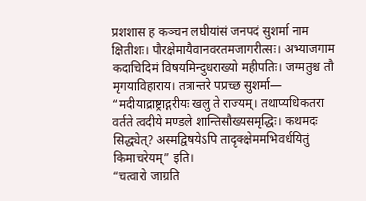प्रशशास ह कञ्चन लघीयांसं जनपदं सुशर्मा नाम क्षितीशः। पौरक्षेमायैवानवरतमजागरीत्सः। अभ्याजगाम कदाचिदिमं विषयमिन्दुधराख्यो महीपतिः। जग्मतुश्च तौ मृगयाविहाराय। तत्रान्तरे पप्रच्छ सुशर्मा— “मदीयाद्राष्ट्राद्गरीयः खलु ते राज्यम्। तथाप्यधिकतरा वर्तते त्वदीये मण्डले शान्तिसौख्यसमृद्धिः। कथमदः सिद्ध्येत्? अस्मद्विषयेऽपि तादृक्क्षेममभिवर्धयितुं किमाचरेयम्” इति।
“चत्वारो जाग्रति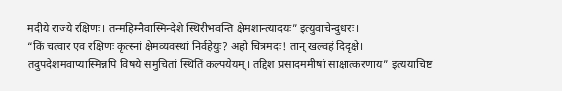मदीये राज्ये रक्षिणः। तन्महिम्नैवास्मिन्देशे स्थिरीभवन्ति क्षेमशान्त्यादयः” इत्युवाचेन्दुधरः।
“किं चत्वार एव रक्षिणः कृत्स्नां क्षेमव्यवस्थां निर्वहेयुः? अहो चित्रमदः! तान् खल्वहं दिदृक्षे। तदुपदेशमवाप्यास्मिन्नपि विषये समुचितां स्थितिं कल्पयेयम्। तद्दिश प्रसादममीषां साक्षात्करणाय” इत्ययाचिष्ट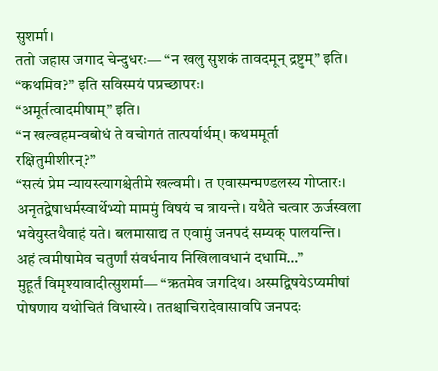सुशर्मा।
ततो जहास जगाद चेन्दुधरः— “न खलु सुशकं तावदमून् द्रष्टुम्” इति।
“कथमिव?” इति सविस्मयं पप्रच्छापरः।
“अमूर्तत्वादमीषाम्” इति।
“न खल्वहमन्वबोधं ते वचोगतं तात्पर्यार्थम्। कथममूर्ता रक्षितुमीशीरन्?”
“सत्यं प्रेम न्यायस्त्यागश्चेतीमे खल्वमी। त एवास्मन्मण्डलस्य गोप्तारः। अनृतद्वेषाधर्मस्वार्थेभ्यो माममुं विषयं च त्रायन्ते। यथैते चत्वार ऊर्जस्वला भवेयुस्तथैवाहं यते। बलमासाद्य त एवामुं जनपदं सम्यक् पालयन्ति। अहं त्वमीषामेव चतुर्णां संवर्धनाय निखिलावधानं दधामि…”
मुहूर्तं विमृश्यावादीत्सुशर्मा— “ऋतमेव जगदिथ। अस्मद्विषयेऽप्यमीषां पोषणाय यथोचितं विधास्ये। ततश्चाचिरादेवासावपि जनपदः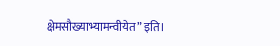क्षेमसौख्याभ्यामन्वीयेत” इति।